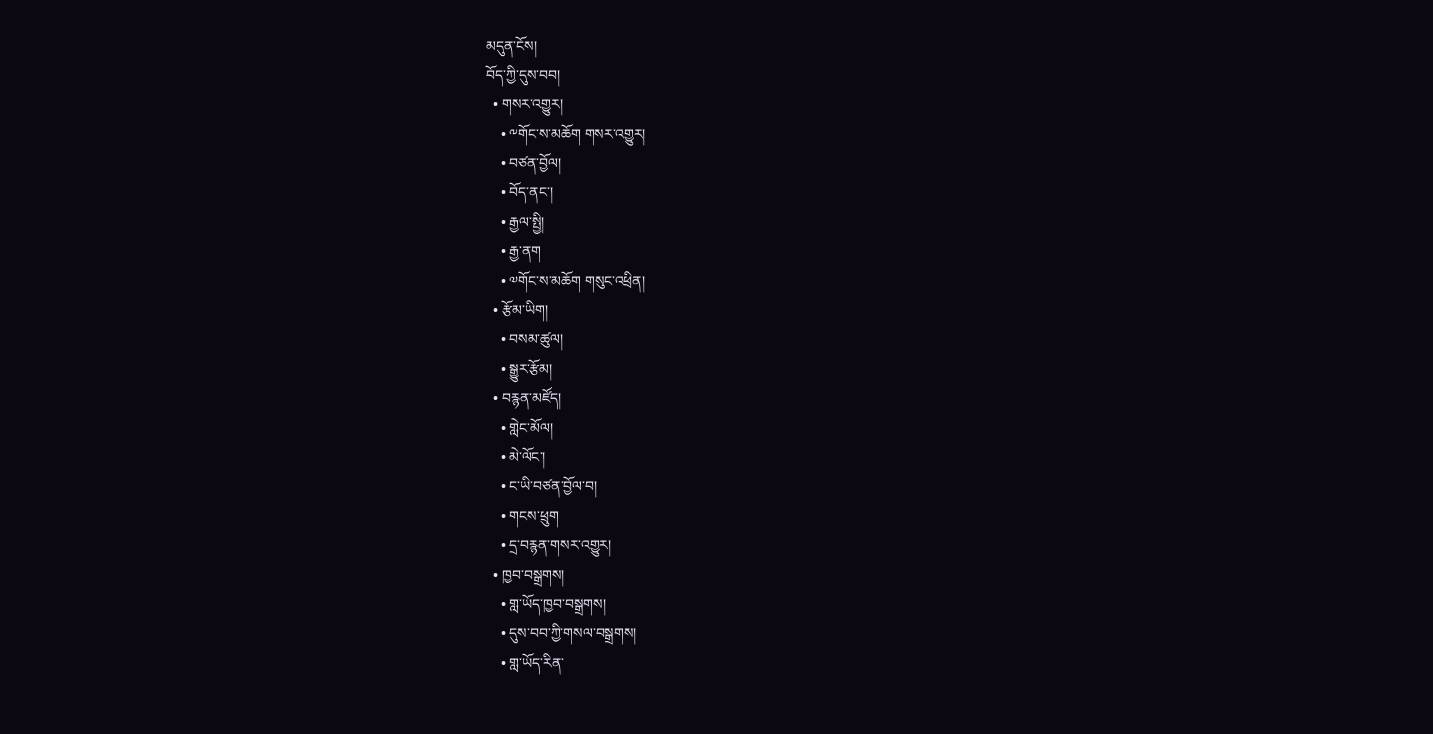མདུན་ངོས།
བོད་ཀྱི་དུས་བབ།
  • གསར་འགྱུར།
    • ༸གོང་ས་མཆོག གསར་འགྱུར།
    • བཙན་བྱོལ།
    • བོད་ནང་།
    • རྒྱལ་སྤྱི།
    • རྒྱ་ནག
    • ༧གོང་ས་མཆོག གསུང་འཕྲིན།
  • རྩོམ་ཡིག།
    • བསམ་ཚུལ།
    • སྒྱུར་རྩོམ།
  • བརྙན་མཛོད།
    • གླེང་མོལ།
    • མེ་ལོང་།
    • ང་ཡི་བཙན་བྱོལ་བ།
    • གངས་ཕྲུག
    • དྲ་བརྙན་གསར་འགྱུར།
  • ཁྱབ་བསྒྲགས།
    • གླ་ཡོད་ཁྱབ་བསྒྲགས།
    • དུས་བབ་ཀྱི་གསལ་བསྒྲགས།
    • གླ་ཡོད་རིན་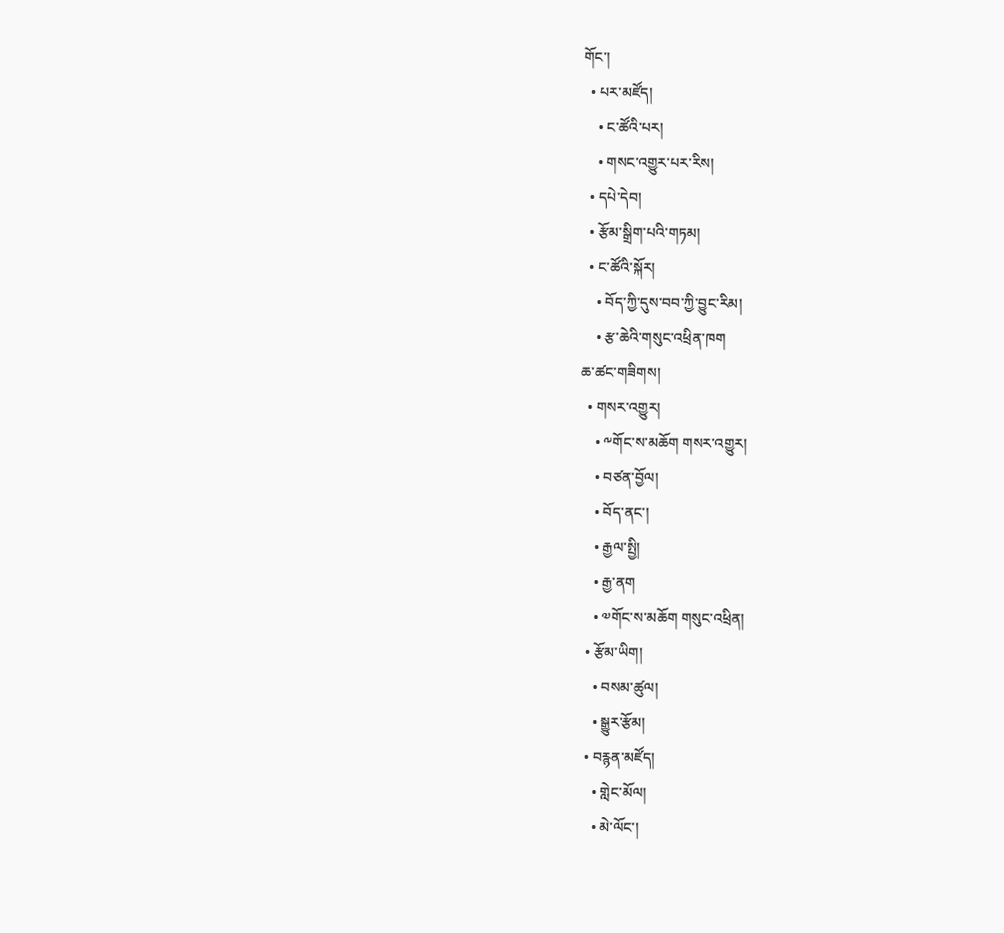གོང་།
  • པར་མཛོད།
    • ང་ཚོའི་པར།
    • གསང་འགྱུར་པར་རིས།
  • དཔེ་དེབ།
  • རྩོམ་སྒྲིག་པའི་གཏམ།
  • ང་ཚོའི་སྐོར།
    • བོད་ཀྱི་དུས་བབ་ཀྱི་བྱུང་རིམ།
    • རྩ་ཆེའི་གསུང་འཕྲིན་ཁག
ཆ་ཚང་གཟིགས།
  • གསར་འགྱུར།
    • ༸གོང་ས་མཆོག གསར་འགྱུར།
    • བཙན་བྱོལ།
    • བོད་ནང་།
    • རྒྱལ་སྤྱི།
    • རྒྱ་ནག
    • ༧གོང་ས་མཆོག གསུང་འཕྲིན།
  • རྩོམ་ཡིག།
    • བསམ་ཚུལ།
    • སྒྱུར་རྩོམ།
  • བརྙན་མཛོད།
    • གླེང་མོལ།
    • མེ་ལོང་།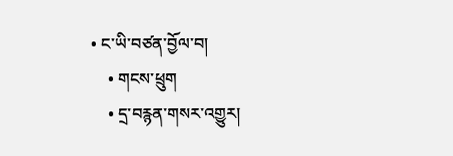• ང་ཡི་བཙན་བྱོལ་བ།
    • གངས་ཕྲུག
    • དྲ་བརྙན་གསར་འགྱུར།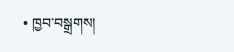• ཁྱབ་བསྒྲགས།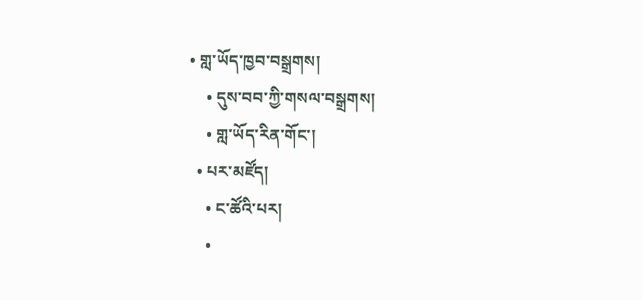• གླ་ཡོད་ཁྱབ་བསྒྲགས།
    • དུས་བབ་ཀྱི་གསལ་བསྒྲགས།
    • གླ་ཡོད་རིན་གོང་།
  • པར་མཛོད།
    • ང་ཚོའི་པར།
    •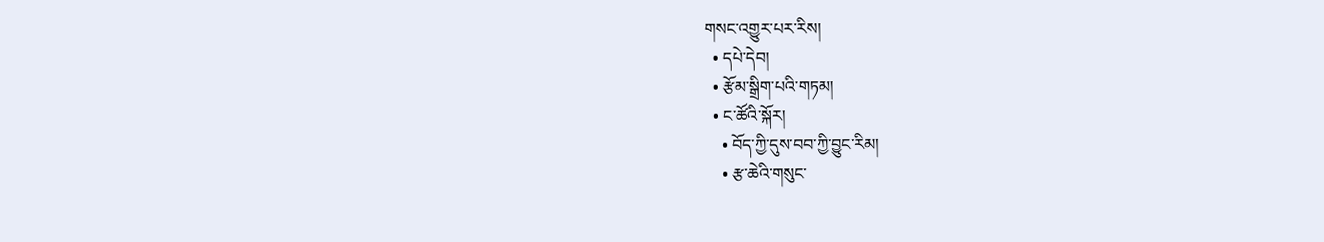གསང་འགྱུར་པར་རིས།
  • དཔེ་དེབ།
  • རྩོམ་སྒྲིག་པའི་གཏམ།
  • ང་ཚོའི་སྐོར།
    • བོད་ཀྱི་དུས་བབ་ཀྱི་བྱུང་རིམ།
    • རྩ་ཆེའི་གསུང་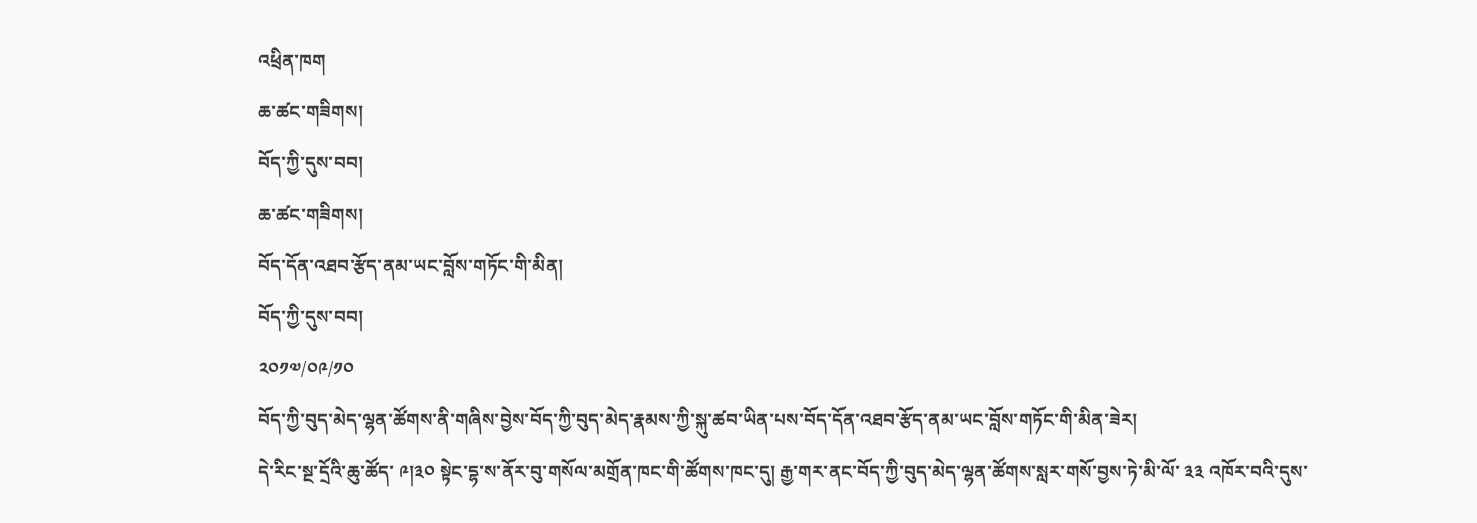འཕྲིན་ཁག
ཆ་ཚང་གཟིགས།
བོད་ཀྱི་དུས་བབ།
ཆ་ཚང་གཟིགས།
བོད་དོན་འཐབ་རྩོད་ནམ་ཡང་བློས་གཏོང་གི་མིན།
བོད་ཀྱི་དུས་བབ།
༢༠༡༧/༠༩/༡༠
བོད་ཀྱི་བུད་མེད་ལྷན་ཚོགས་ནི་གཞིས་བྱེས་བོད་ཀྱི་བུད་མེད་རྣམས་ཀྱི་སྐུ་ཚབ་ཡིན་པས་བོད་དོན་འཐབ་རྩོད་ནམ་ཡང་བློས་གཏོང་གི་མིན་ཟེར།
དེ་རིང་སྔ་དྲོའི་ཆུ་ཚོད་ ༩།༣༠ སྟེང་དྷ་ས་ནོར་བུ་གསོལ་མགྲོན་ཁང་གི་ཚོགས་ཁང་དུ། རྒྱ་གར་ནང་བོད་ཀྱི་བུད་མེད་ལྷན་ཚོགས་སླར་གསོ་བྱས་ཏེ་མི་ལོ་ ༣༣ འཁོར་བའི་དུས་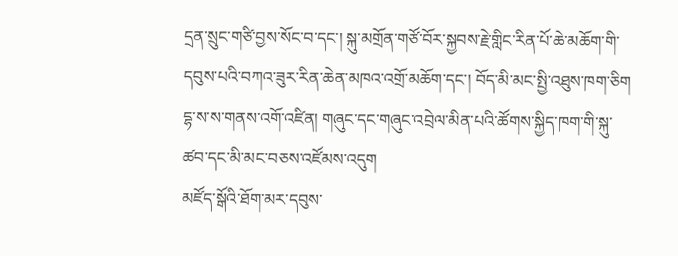དྲན་སྲུང་གཙི་བྱས་སོང་བ་དང་། སྐུ་མགྲོན་གཙོ་བོར་སྐྱབས་རྗེ་གླིང་རིན་པོ་ཆེ་མཆོག་གི་དབུས་པའི་བཀའ་ཟུར་རིན་ཆེན་མཁའ་འགྲོ་མཆོག་དང་། བོད་མི་མང་སྤྱི་འཐུས་ཁག་ཅིག དྷ་ས་ས་གནས་འགོ་འཛིན། གཞུང་དང་གཞུང་འབྲེལ་མིན་པའི་ཚོགས་སྐྱིད་ཁག་གི་སྐུ་ཚབ་དང་མི་མང་བཅས་འཛོམས་འདུག
མཛོད་སྒོའི་ཐོག་མར་དབུས་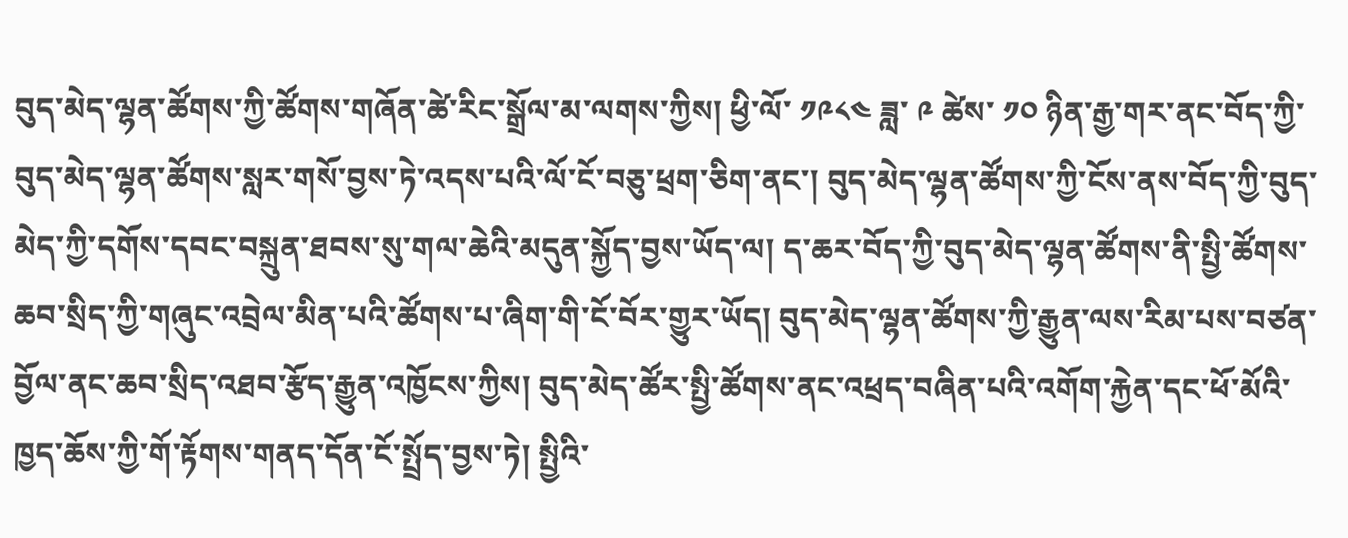བུད་མེད་ལྷན་ཚོགས་ཀྱི་ཚོགས་གཞོན་ཚེ་རིང་སྒྲོལ་མ་ལགས་ཀྱིས། ཕྱི་ལོ་ ༡༩༨༤ ཟླ་ ༩ ཚེས་ ༡༠ ཉིན་རྒྱ་གར་ནང་བོད་ཀྱི་བུད་མེད་ལྷན་ཚོགས་སླར་གསོ་བྱས་ཏེ་འདས་པའི་ལོ་ངོ་བཅུ་ཕྲག་ཅིག་ནང་། བུད་མེད་ལྷན་ཚོགས་ཀྱི་ངོས་ནས་བོད་ཀྱི་བུད་མེད་ཀྱི་དགོས་དབང་བསྐྲུན་ཐབས་སུ་གལ་ཆེའི་མདུན་སྐྱོད་བྱས་ཡོད་ལ། ད་ཆར་བོད་ཀྱི་བུད་མེད་ལྷན་ཚོགས་ནི་སྤྱི་ཚོགས་ཆབ་སྲིད་ཀྱི་གཞུང་འབྲེལ་མིན་པའི་ཚོགས་པ་ཞིག་གི་ངོ་བོར་གྱུར་ཡོད། བུད་མེད་ལྷན་ཚོགས་ཀྱི་རྒྱུན་ལས་རིམ་པས་བཙན་བྱོལ་ནང་ཆབ་སྲིད་འཐབ་རྩོད་རྒྱུན་འཁྱོངས་ཀྱིས། བུད་མེད་ཚོར་སྤྱི་ཚོགས་ནང་འཕྲད་བཞིན་པའི་འགོག་རྐྱེན་དང་ཕོ་མོའི་ཁྱད་ཆོས་ཀྱི་གོ་རྟོགས་གནད་དོན་ངོ་སྤྲོད་བྱས་ཏེ། སྤྱིའི་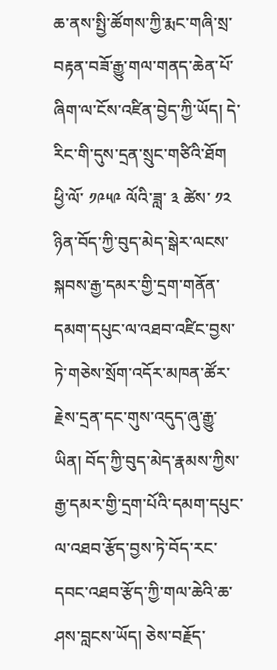ཆ་ནས་སྤྱི་ཚོགས་ཀྱི་རྨང་གཞི་སྲ་བརྟན་བཟོ་རྒྱུ་གལ་གནད་ཆེན་པོ་ཞིག་ལ་ངོས་འཛིན་བྱེད་ཀྱི་ཡོད། དེ་རིང་གི་དུས་དྲན་སྲུང་གཙིའི་ཐོག ཕྱི་ལོ་ ༡༩༥༩ ལོའི་ཟླ་ ༣ ཚེས་ ༡༢ ཉིན་བོད་ཀྱི་བུད་མེད་སྒེར་ལངས་སྐབས་རྒྱ་དམར་གྱི་དྲག་གནོན་དམག་དཔུང་ལ་འཐབ་འཛིང་བྱས་ཏེ་གཅེས་སྲོག་འདོར་མཁན་ཚོར་རྗེས་དྲན་དང་གུས་འདུད་ཞུ་རྒྱུ་ཡིན། བོད་ཀྱི་བུད་མེད་རྣམས་ཀྱིས་རྒྱ་དམར་གྱི་དྲག་པོའི་དམག་དཔུང་ལ་འཐབ་རྩོད་བྱས་ཏེ་བོད་རང་དབང་འཐབ་རྩོད་ཀྱི་གལ་ཆེའི་ཆ་ཤས་བླངས་ཡོད། ཅེས་བརྗོད་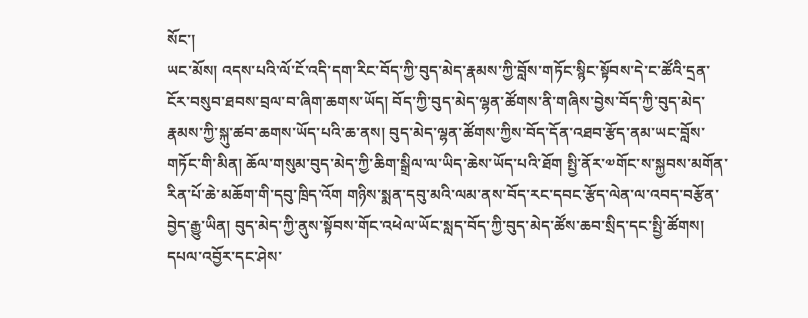སོང་།
ཡང་མོས། འདས་པའི་ལོ་ངོ་འདི་དག་རིང་བོད་ཀྱི་བུད་མེད་རྣམས་ཀྱི་བློས་གཏོང་སྙིང་སྟོབས་དེ་ང་ཚོའི་དྲན་ངོར་བསུབ་ཐབས་བྲལ་བ་ཞིག་ཆགས་ཡོད། བོད་ཀྱི་བུད་མེད་ལྷན་ཚོགས་ནི་གཞིས་བྱེས་བོད་ཀྱི་བུད་མེད་རྣམས་ཀྱི་སྐུ་ཚབ་ཆགས་ཡོད་པའི་ཆ་ནས། བུད་མེད་ལྷན་ཚོགས་ཀྱིས་བོད་དོན་འཐབ་རྩོད་ནམ་ཡང་བློས་གཏོང་གི་མིན། ཆོལ་གསུམ་བུད་མེད་ཀྱི་ཆིག་སྒྲིལ་ལ་ཡིད་ཆེས་ཡོད་པའི་ཐོག སྤྱི་ནོར་༧གོང་ས་སྐྱབས་མགོན་རིན་པོ་ཆེ་མཆོག་གི་དབུ་ཁྲིད་འོག གཉིས་སྨན་དབུ་མའི་ལམ་ནས་བོད་རང་དབང་རྩོད་ལེན་ལ་འབད་བརྩོན་བྱེད་རྒྱུ་ཡིན། བུད་མེད་ཀྱི་ནུས་སྟོབས་གོང་འཕེལ་ཡོང་སླད་བོད་ཀྱི་བུད་མེད་ཚོས་ཆབ་སྲིད་དང་སྤྱི་ཚོགས། དཔལ་འབྱོར་དང་ཤེས་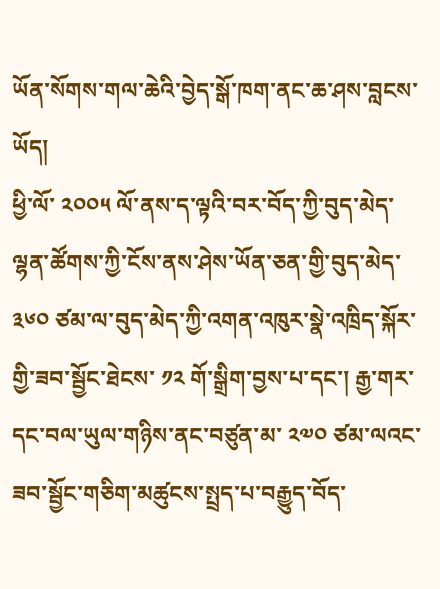ཡོན་སོགས་གལ་ཆེའི་བྱེད་སྒོ་ཁག་ནང་ཆ་ཤས་བླངས་ཡོད།
ཕྱི་ལོ་ ༢༠༠༥ ལོ་ནས་ད་ལྟའི་བར་བོད་ཀྱི་བུད་མེད་ལྷན་ཚོགས་ཀྱི་ངོས་ནས་ཤེས་ཡོན་ཅན་གྱི་བུད་མེད་ ༣༦༠ ཙམ་ལ་བུད་མེད་ཀྱི་འགན་འཁུར་སྣེ་འཁྲིད་སྐོར་གྱི་ཟབ་སྦྱོང་ཐེངས་ ༡༢ གོ་སྒྲིག་བྱས་པ་དང་། རྒྱ་གར་དང་བལ་ཡུལ་གཉིས་ནང་བཙུན་མ་ ༢༧༠ ཙམ་ལའང་ཟབ་སྦྱོང་གཅིག་མཚུངས་སྤྲད་པ་བརྒྱུད་བོད་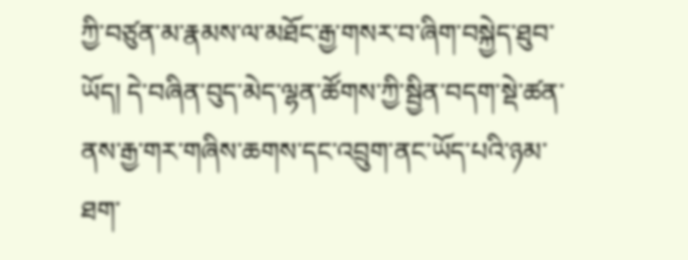ཀྱི་བཙུན་མ་རྣམས་ལ་མཐོང་རྒྱ་གསར་བ་ཞིག་བསྐྱེད་ཐུབ་ཡོད། དེ་བཞིན་བུད་མེད་ལྷན་ཚོགས་ཀྱི་སྦྱིན་བདག་སྡེ་ཚན་ནས་རྒྱ་གར་གཞིས་ཆགས་དང་འབྲུག་ནང་ཡོད་པའི་ཉམ་ཐག་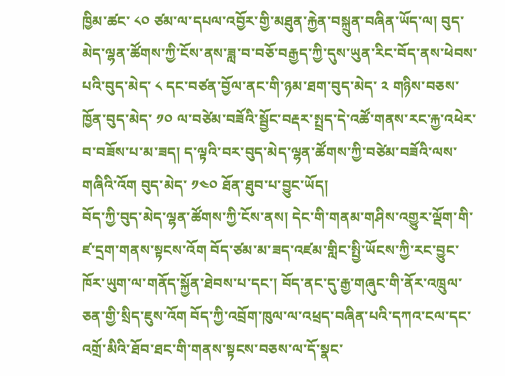ཁྱིམ་ཚང་ ༨༠ ཙམ་ལ་དཔལ་འབྱོར་གྱི་མཐུན་རྐྱེན་བསྐྲུན་བཞིན་ཡོད་ལ། བུད་མེད་ལྷན་ཚོགས་ཀྱི་ངོས་ནས་ཟླ་བ་བཅོ་བརྒྱད་ཀྱི་དུས་ཡུན་རིང་བོད་ནས་ཕེབས་པའི་བུད་མེད་ ༨ དང་བཙན་བྱོལ་ནང་གི་ཉམ་ཐག་བུད་མེད་ ༢ གཉིས་བཅས་ཁྱོན་བུད་མེད་ ༡༠ ལ་བཙེམ་བཟོའི་སྦྱོང་བརྡར་སྤྲད་དེ་འཚོ་གནས་རང་རྐྱ་འཕེར་བ་བཟོས་པ་མ་ཟད། ད་ལྟའི་བར་བུད་མེད་ལྷན་ཚོགས་ཀྱི་བཙེམ་བཟོའི་ལས་གཞིའི་འོག བུད་མེད་ ༡༤༠ ཐོན་ཐུབ་པ་བྱུང་ཡོད།
བོད་ཀྱི་བུད་མེད་ལྷན་ཚོགས་ཀྱི་ངོས་ནས། དེང་གི་གནམ་གཤིས་འགྱུར་ལྡོག་གི་ཛ་དྲག་གནས་སྟངས་འོག བོད་ཙམ་མ་ཟད་འཛམ་གླིང་སྤྱི་ཡོངས་ཀྱི་རང་བྱུང་ཁོར་ཡུག་ལ་གནོད་སྐྱོན་ཐེབས་པ་དང་། བོད་ནང་དུ་རྒྱ་གཞུང་གི་ནོར་འཁྲུལ་ཅན་གྱི་སྲིད་ཇུས་འོག བོད་ཀྱི་འབྲོག་ཁུལ་ལ་འཕྲད་བཞིན་པའི་དཀའ་ངལ་དང་འགྲོ་མིའི་ཐོབ་ཐང་གི་གནས་སྟངས་བཅས་ལ་དོ་སྣང་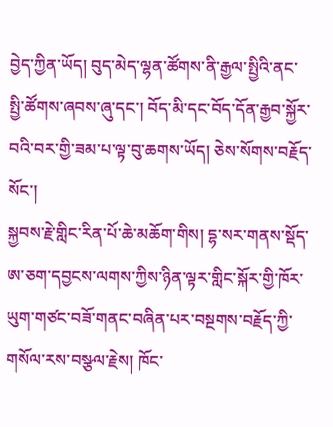བྱེད་ཀྱིན་ཡོད། བུད་མེད་ལྷན་ཚོགས་ནི་རྒྱལ་སྤྱིའི་ནང་སྤྱི་ཚོགས་ཞབས་ཞུ་དང་། བོད་མི་དང་བོད་དོན་རྒྱབ་སྐྱོར་བའི་བར་གྱི་ཟམ་པ་ལྟ་བུ་ཆགས་ཡོད། ཅེས་སོགས་བརྗོད་སོང་།
སྐྱབས་རྗེ་གླིང་རིན་པོ་ཆེ་མཆོག་གིས། དྷ་སར་གནས་སྡོད་ཨ་ཅག་དབྱངས་ལགས་ཀྱིས་ཉིན་ལྟར་གླིང་སྐོར་གྱི་ཁོར་ཡུག་གཙང་བཟོ་གནང་བཞིན་པར་བསྔགས་བརྗོད་ཀྱི་གསོལ་རས་བསྩལ་རྗེས། ཁོང་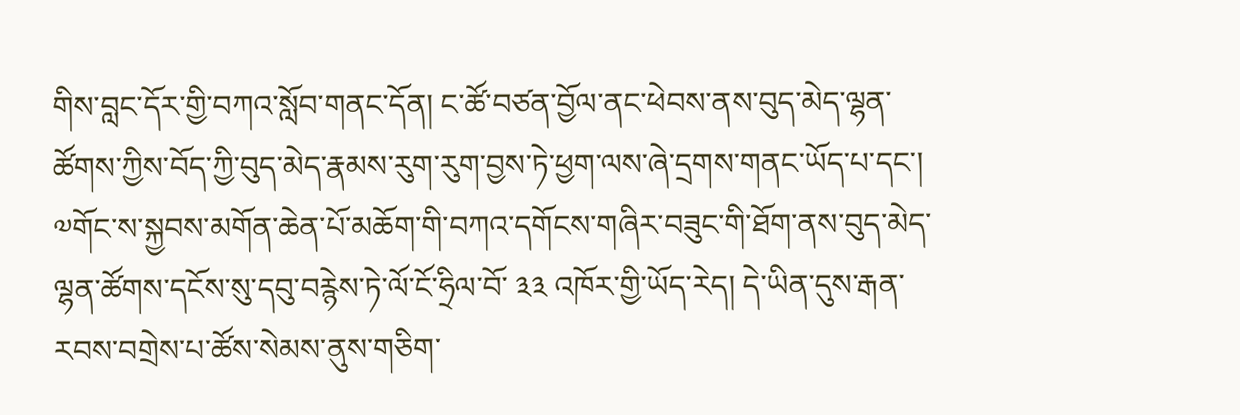གིས་བླང་དོར་གྱི་བཀའ་སློབ་གནང་དོན། ང་ཚོ་བཙན་བྱོལ་ནང་ཕེབས་ནས་བུད་མེད་ལྷན་ཚོགས་ཀྱིས་བོད་ཀྱི་བུད་མེད་རྣམས་རུག་རུག་བྱས་ཏེ་ཕྱག་ལས་ཞེ་དྲགས་གནང་ཡོད་པ་དང་། ༧གོང་ས་སྐྱབས་མགོན་ཆེན་པོ་མཆོག་གི་བཀའ་དགོངས་གཞིར་བཟུང་གི་ཐོག་ནས་བུད་མེད་ལྷན་ཚོགས་དངོས་སུ་དབུ་བརྙེས་ཏེ་ལོ་ངོ་ཧྲིལ་བོ་ ༣༣ འཁོར་གྱི་ཡོད་རེད། དེ་ཡིན་དུས་རྒན་རབས་བགྲེས་པ་ཚོས་སེམས་ནུས་གཅིག་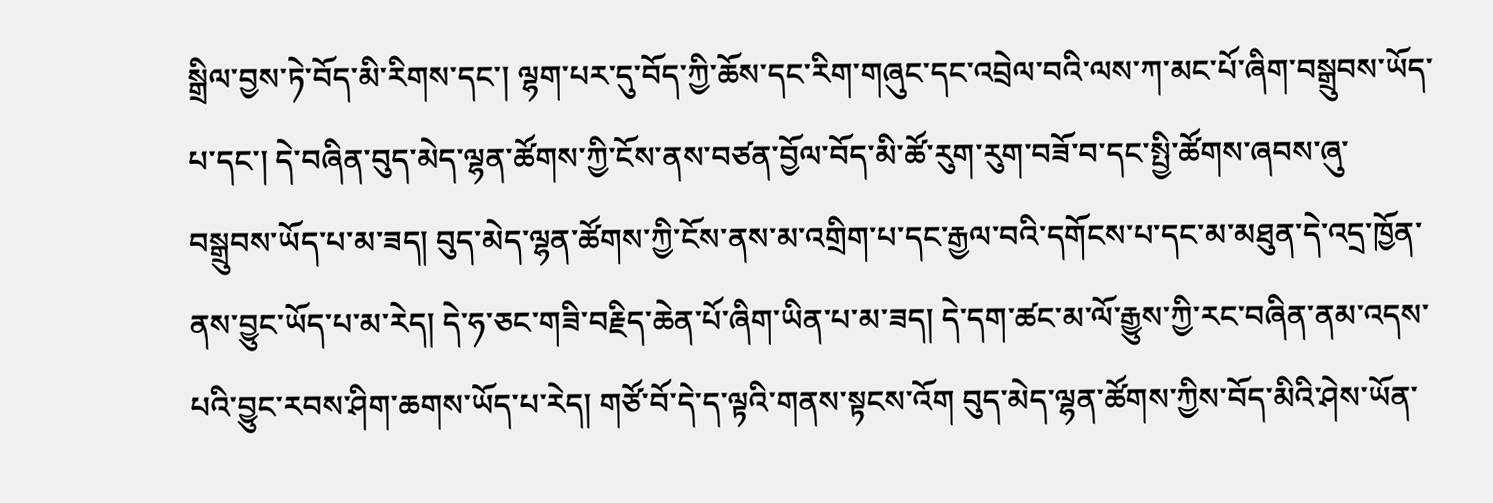སྒྲིལ་བྱས་ཏེ་བོད་མི་རིགས་དང་། ལྷག་པར་དུ་བོད་ཀྱི་ཆོས་དང་རིག་གཞུང་དང་འབྲེལ་བའི་ལས་ཀ་མང་པོ་ཞིག་བསྒྲུབས་ཡོད་པ་དང་། དེ་བཞིན་བུད་མེད་ལྷན་ཚོགས་ཀྱི་ངོས་ནས་བཙན་བྱོལ་བོད་མི་ཚོ་རུག་རུག་བཟོ་བ་དང་སྤྱི་ཚོགས་ཞབས་ཞུ་བསྒྲུབས་ཡོད་པ་མ་ཟད། བུད་མེད་ལྷན་ཚོགས་ཀྱི་ངོས་ནས་མ་འགྲིག་པ་དང་རྒྱལ་བའི་དགོངས་པ་དང་མ་མཐུན་དེ་འདྲ་ཁྱོན་ནས་བྱུང་ཡོད་པ་མ་རེད། དེ་ཧ་ཅང་གཟི་བརྗིད་ཆེན་པོ་ཞིག་ཡིན་པ་མ་ཟད། དེ་དག་ཚང་མ་ལོ་རྒྱུས་ཀྱི་རང་བཞིན་ནམ་འདས་པའི་བྱུང་རབས་ཤིག་ཆགས་ཡོད་པ་རེད། གཙོ་བོ་དེ་ད་ལྟའི་གནས་སྟངས་འོག བུད་མེད་ལྷན་ཚོགས་ཀྱིས་བོད་མིའི་ཤེས་ཡོན་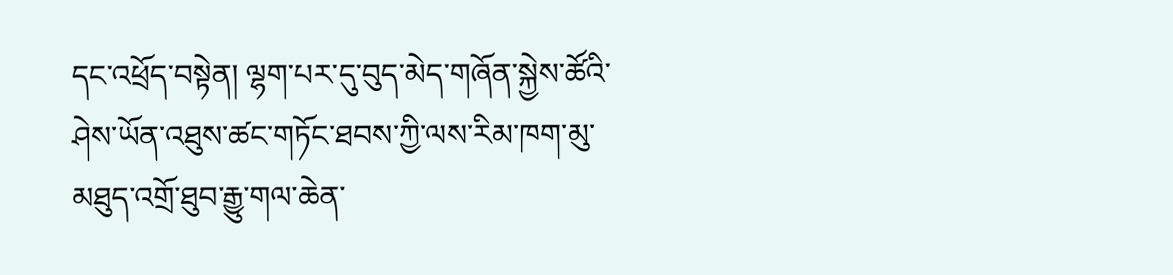དང་འཕྲོད་བསྟེན། ལྷག་པར་དུ་བུད་མེད་གཞོན་སྐྱེས་ཚོའི་ཤེས་ཡོན་འཐུས་ཚང་གཏོང་ཐབས་ཀྱི་ལས་རིམ་ཁག་མུ་མཐུད་འགྲོ་ཐུབ་རྒྱུ་གལ་ཆེན་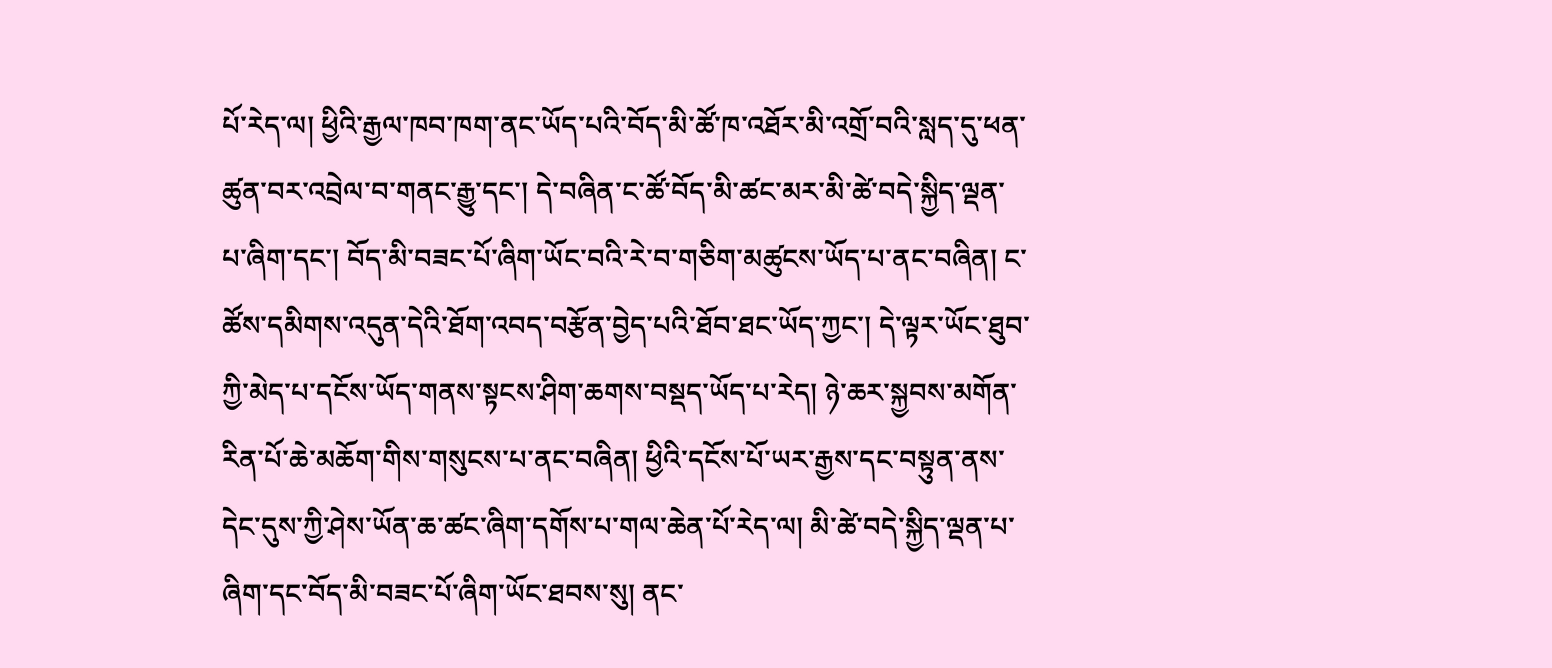པོ་རེད་ལ། ཕྱིའི་རྒྱལ་ཁབ་ཁག་ནང་ཡོད་པའི་བོད་མི་ཚོ་ཁ་འཐོར་མི་འགྲོ་བའི་སླད་དུ་ཕན་ཚུན་བར་འབྲེལ་བ་གནང་རྒྱུ་དང་། དེ་བཞིན་ང་ཚོ་བོད་མི་ཚང་མར་མི་ཚེ་བདེ་སྐྱིད་ལྡན་པ་ཞིག་དང་། བོད་མི་བཟང་པོ་ཞིག་ཡོང་བའི་རེ་བ་གཅིག་མཚུངས་ཡོད་པ་ནང་བཞིན། ང་ཚོས་དམིགས་འདུན་དེའི་ཐོག་འབད་བརྩོན་བྱེད་པའི་ཐོབ་ཐང་ཡོད་ཀྱང་། དེ་ལྟར་ཡོང་ཐུབ་ཀྱི་མེད་པ་དངོས་ཡོད་གནས་སྟངས་ཤིག་ཆགས་བསྡད་ཡོད་པ་རེད། ཉེ་ཆར་སྐྱབས་མགོན་རིན་པོ་ཆེ་མཆོག་གིས་གསུངས་པ་ནང་བཞིན། ཕྱིའི་དངོས་པོ་ཡར་རྒྱས་དང་བསྟུན་ནས་དེང་དུས་ཀྱི་ཤེས་ཡོན་ཆ་ཚང་ཞིག་དགོས་པ་གལ་ཆེན་པོ་རེད་ལ། མི་ཚེ་བདེ་སྐྱིད་ལྡན་པ་ཞིག་དང་བོད་མི་བཟང་པོ་ཞིག་ཡོང་ཐབས་སུ། ནང་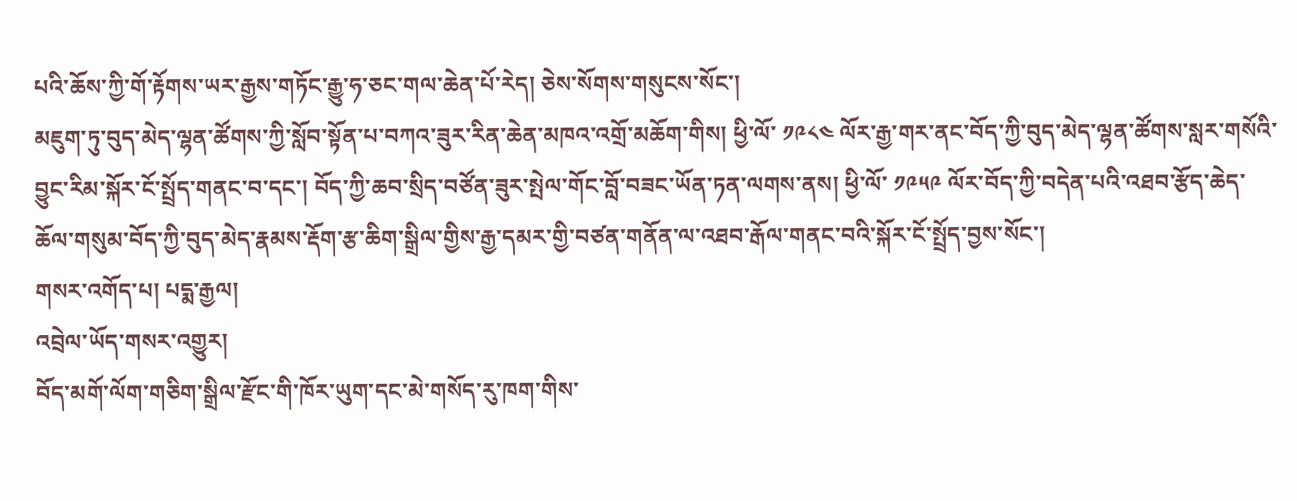པའི་ཆོས་ཀྱི་གོ་རྟོགས་ཡར་རྒྱས་གཏོང་རྒྱུ་ཧ་ཅང་གལ་ཆེན་པོ་རེད། ཅེས་སོགས་གསུངས་སོང་།
མཇུག་ཏུ་བུད་མེད་ལྷན་ཚོགས་ཀྱི་སློབ་སྟོན་པ་བཀའ་ཟུར་རིན་ཆེན་མཁའ་འགྲོ་མཆོག་གིས། ཕྱི་ལོ་ ༡༩༨༤ ལོར་རྒྱ་གར་ནང་བོད་ཀྱི་བུད་མེད་ལྷན་ཚོགས་སླར་གསོའི་བྱུང་རིམ་སྐོར་ངོ་སྤྲོད་གནང་བ་དང་། བོད་ཀྱི་ཆབ་སྲིད་བཙོན་ཟུར་སྤེལ་གོང་བློ་བཟང་ཡོན་ཏན་ལགས་ནས། ཕྱི་ལོ་ ༡༩༥༩ ལོར་བོད་ཀྱི་བདེན་པའི་འཐབ་རྩོད་ཆེད་ཆོལ་གསུམ་བོད་ཀྱི་བུད་མེད་རྣམས་རྡོག་རྩ་ཆིག་སྒྲིལ་གྱིས་རྒྱ་དམར་གྱི་བཙན་གནོན་ལ་འཐབ་རྒོལ་གནང་བའི་སྐོར་ངོ་སྤྲོད་བྱས་སོང་།
གསར་འགོད་པ། པདྨ་རྒྱལ།
འབྲེལ་ཡོད་གསར་འགྱུར།
བོད་མགོ་ལོག་གཅིག་སྒྲིལ་རྫོང་གི་ཁོར་ཡུག་དང་མེ་གསོད་རུ་ཁག་གིས་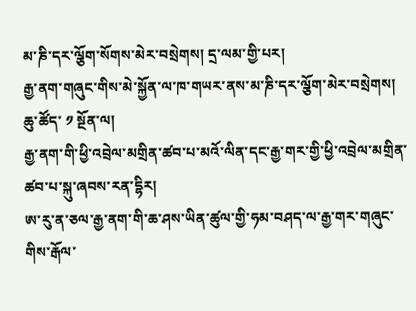མ་ཎི་དར་ལྕོག་སོགས་མེར་བསྲེགས། དྲ་ལམ་གྱི་པར།
རྒྱ་ནག་གཞུང་གིས་མེ་སྐྱོན་ལ་ཁ་གཡར་ནས་མ་ཎི་དར་ལྕོག་མེར་བསྲེགས།
ཆུ་ཚོད་ ༡ སྔོན་ལ།
རྒྱ་ནག་གི་ཕྱི་འབྲེལ་མགྲིན་ཚབ་པ་མའོ་ལིན་དང་རྒྱ་གར་གྱི་ཕྱི་འབྲེལ་མགྲིན་ཚབ་པ་སྐུ་ཞབས་རན་དྷིར།
ཨ་རུ་ན་ཅལ་རྒྱ་ནག་གི་ཆ་ཤས་ཡིན་ཚུལ་གྱི་ཧམ་བཤད་ལ་རྒྱ་གར་གཞུང་གིས་རྒོལ་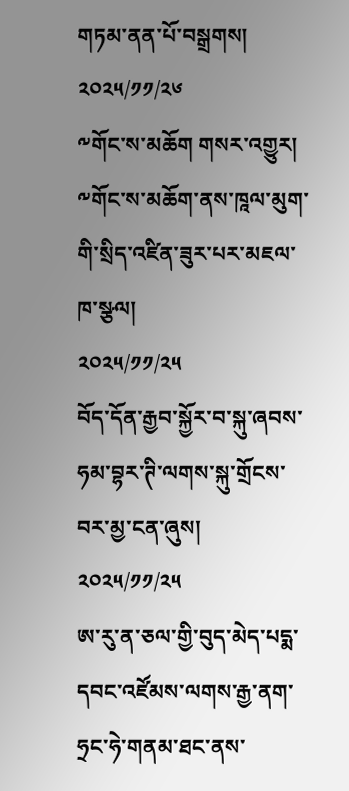གཏམ་ནན་པོ་བསྒྲགས།
༢༠༢༥/༡༡/༢༦
༸གོང་ས་མཆོག གསར་འགྱུར།
༸གོང་ས་མཆོག་ནས་ཁཱལ་མུག་གི་སྲིད་འཛིན་ཟུར་པར་མཇལ་ཁ་སྩལ།
༢༠༢༥/༡༡/༢༥
བོད་དོན་རྒྱབ་སྐྱོར་བ་སྐུ་ཞབས་ཧམ་བྷར་ཊི་ལགས་སྐུ་གྲོངས་བར་མྱ་ངན་ཞུས།
༢༠༢༥/༡༡/༢༥
ཨ་རུ་ན་ཅལ་གྱི་བུད་མེད་པདྨ་དབང་འཛོམས་ལགས་རྒྱ་ནག་ཧྲང་ཧེ་གནམ་ཐང་ནས་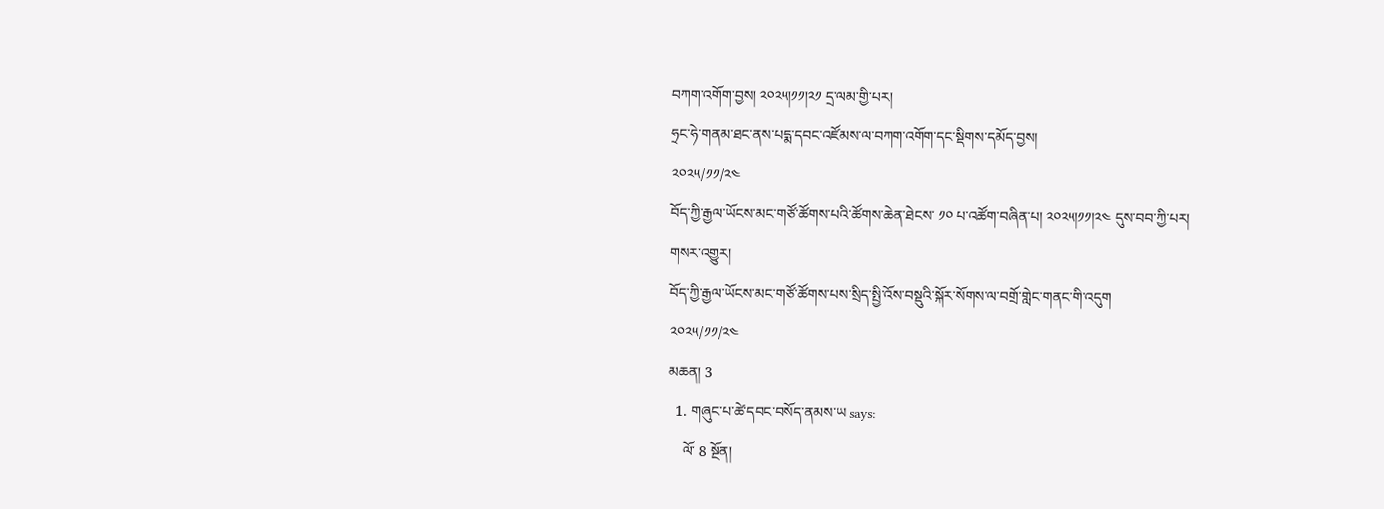བཀག་འགོག་བྱས། ༢༠༢༥།༡༡།༢༡ དྲ་ལམ་གྱི་པར།
ཧྲང་ཧེ་གནམ་ཐང་ནས་པདྨ་དབང་འཛོམས་ལ་བཀག་འགོག་དང་སྡིགས་དམོད་བྱས།
༢༠༢༥/༡༡/༢༤
བོད་ཀྱི་རྒྱལ་ཡོངས་མང་གཙོ་ཚོགས་པའི་ཚོགས་ཆེན་ཐེངས་ ༡༠ པ་འཚོག་བཞིན་པ། ༢༠༢༥།༡༡།༢༤ དུས་བབ་ཀྱི་པར།
གསར་འགྱུར།
བོད་ཀྱི་རྒྱལ་ཡོངས་མང་གཙོ་ཚོགས་པས་སྲིད་སྤྱི་འོས་བསྡུའི་སྐོར་སོགས་ལ་བགྲོ་གླེང་གནང་གི་འདུག
༢༠༢༥/༡༡/༢༤
མཆན། 3
  1. གཞུང་པ་ཚེ་དབང་བསོད་ནམས་ཡ says:
    ལོ་ 8 སྔོན།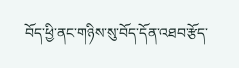བོད་ཕྱི་ནང་གཉིས་སུ་བོད་དོན་འཐབ་རྩོད་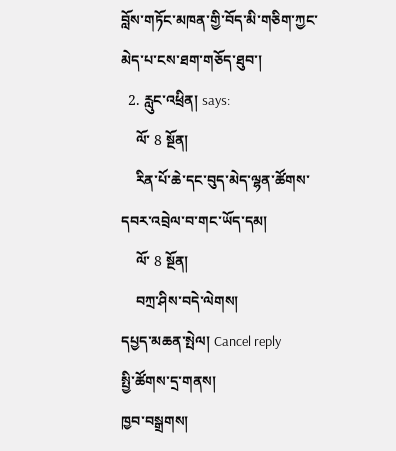བློས་གཏོང་མཁན་གྱི་བོད་མི་གཅིག་ཀྱང་མེད་པ་ངས་ཐག་གཅོད་ཐུབ་།
  2. རླུང་འཕྲིན། says:
    ལོ་ 8 སྔོན།
    རིན་པོ་ཆེ་དང་བུད་མེད་ལྷན་ཚོགས་དབར་འབྲེལ་བ་གང་ཡོད་དམ།
    ལོ་ 8 སྔོན།
    བཀྲ་ཤིས་བདེ་ལེགས།
དཔྱད་མཆན་སྤེལ། Cancel reply
སྤྱི་ཚོགས་དྲ་གནས།
ཁྱབ་བསྒྲགས།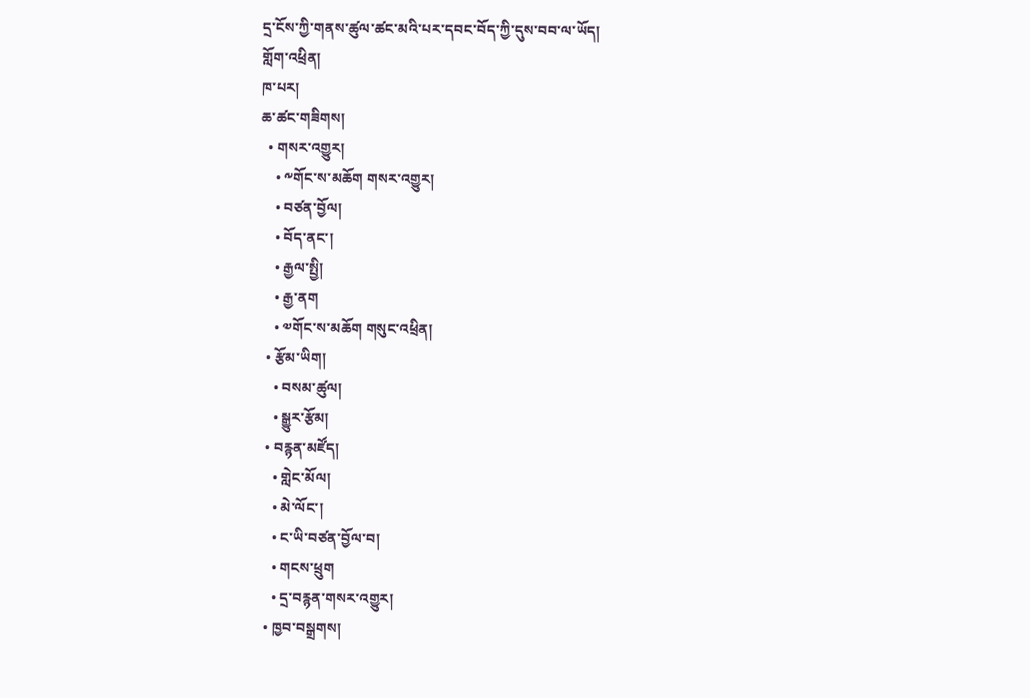དྲ་ངོས་ཀྱི་གནས་ཚུལ་ཚང་མའི་པར་དབང་བོད་ཀྱི་དུས་བབ་ལ་ཡོད།
གློག་འཕྲིན།
ཁ་པར།
ཆ་ཚང་གཟིགས།
  • གསར་འགྱུར།
    • ༸གོང་ས་མཆོག གསར་འགྱུར།
    • བཙན་བྱོལ།
    • བོད་ནང་།
    • རྒྱལ་སྤྱི།
    • རྒྱ་ནག
    • ༧གོང་ས་མཆོག གསུང་འཕྲིན།
  • རྩོམ་ཡིག།
    • བསམ་ཚུལ།
    • སྒྱུར་རྩོམ།
  • བརྙན་མཛོད།
    • གླེང་མོལ།
    • མེ་ལོང་།
    • ང་ཡི་བཙན་བྱོལ་བ།
    • གངས་ཕྲུག
    • དྲ་བརྙན་གསར་འགྱུར།
  • ཁྱབ་བསྒྲགས།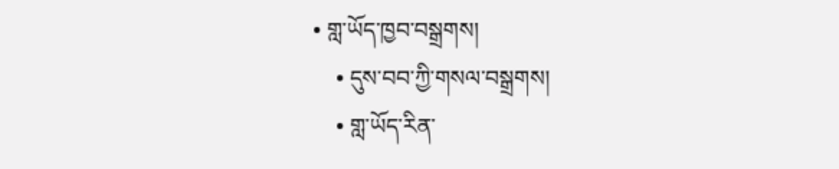• གླ་ཡོད་ཁྱབ་བསྒྲགས།
    • དུས་བབ་ཀྱི་གསལ་བསྒྲགས།
    • གླ་ཡོད་རིན་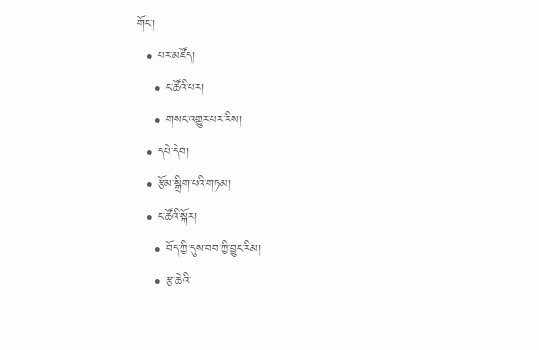གོང་།
  • པར་མཛོད།
    • ང་ཚོའི་པར།
    • གསང་འགྱུར་པར་རིས།
  • དཔེ་དེབ།
  • རྩོམ་སྒྲིག་པའི་གཏམ།
  • ང་ཚོའི་སྐོར།
    • བོད་ཀྱི་དུས་བབ་ཀྱི་བྱུང་རིམ།
    • རྩ་ཆེའི་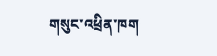གསུང་འཕྲིན་ཁག